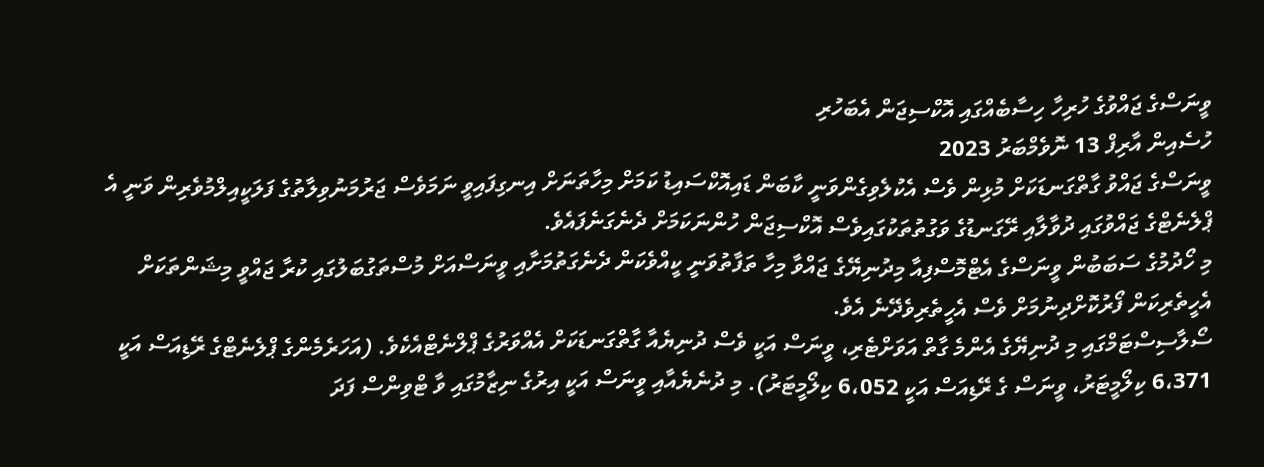ވީނަސްގެ ޖައްވުގެ ހުރިހާ ހިސާބެއްގައި އޮކްސިޖަން އެބަހުރި
ހުސެއިން އާރިފް 13 ނޮވެމްބަރު 2023
ވީނަސްގެ ޖައްވު ގާތްގަނޑަކަށް މުޅިން ވެސް އެކުލެވިގެންވަނީ ކާބަން ޑައިއޮކްސައިޑު ކަމަށް މިހާތަނަށް އިނގިފައިވީ ނަމަވެސް ޖަރުމަނުވިލާތުގެ ފަލަކީއިލްމުވެރިން ވަނީ އެ ޕްލެނެޓްގެ ޖައްވުގައި ދުވާލާއި ރޭގަނޑުގެ ވަގުތުތަކުގައިވެސް އޮކްސިޖަން ހުންނަކަމަށް ދެނެގަނެފައެވެ.
މި ހޯދުމުގެ ސަބަބުން ވީނަސްގެ އެޓްމޮސްފިއާ މިދުނިޔޭގެ ޖައްވާ މިހާ ތަފާތުވަނީ ކީއްވެކަން ދެނެގަތުމަށާއި ވީނަސްއަށް މުސްތަގުބަލުގައި ކުރާ ޖައްވީ މިޝަންތަކަށް އެހީތެރިކަން ފޯރުކޮށްދިނުމަށް ވެސް އެހީތެރިވެދޭނެ އެވެ.
ސޯލާސިސްޓަމްގައި މި ދުނިޔޭގެ އެންމެ ގާތް އަވަށްޓެރި، ވީނަސް އަކީ ވެސް ދުނިޔެއާ ގާތްގަނޑަކަށް އެއްވަރުގެ ޕްލްނެޓްއެކެވެ. (އަހަރެމެންގެ ޕްލެނެޓްގެ ރޭޑިއަސް އަކީ 6،371 ކިލޯމީޓަރު، ވީނަސް ގެ ރޭޑިއަސް އަކީ 6،052 ކިލޯމީޓަރު). މި ދުނެޔެއާއި ވީނަސް އަކީ އިރުގެ ނިޒާމުގައި ވާ ޓްވިންސް ފަދަ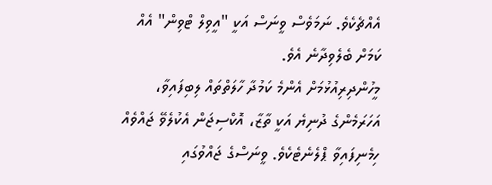އެއްޗެކެވެ. ނަމަވެސް ވީނަސް އަކީ "އީވިލް ޓްވިން" އެއް ކަމަށް ބެލެވިދާނެ އެވެ.
މީހުންދިރިއުޅުމަށް އެންމެ ކަމުދާ ހާލަތްތައް ލިބިފައިވާ، އަހަރަމެންގެ ދުނިޔެ އަކީ ތާޒާ، އޮކްސިޖަން އެކުލެވޭ ޖައްވެއް ހިމެނިފައިވާ ޕްލެނެޓެކެވެ. ވީނަސްގެ ޖައްވުގައި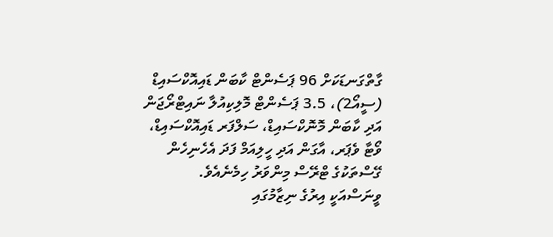ގާތްގަނޑަކަށް 96 ޕަސެންޓް ކާބަން ޑައިއޮކްސައިޑް (ސީއޯ2)، 3.5 ޕަސެންޓް މޮލިކިއުލާ ނައިޓްރޯޖަން އަދި ކާބަން މޮނޮކްސައިޑް، ސަލްފަރ ޑައިއޮކްސައިޑް، ވޯޓާ ވެޕަރ، އާގަން އަދި ހީލިއަމް ފަދަ އެހެނިހެން ގޭސްތަކުގެ ޓްރޭސް މިންވަރު ހިމެނެއެވެ.
ވީނަސްއަކީ އިރުގެ ނިޒާމުގައި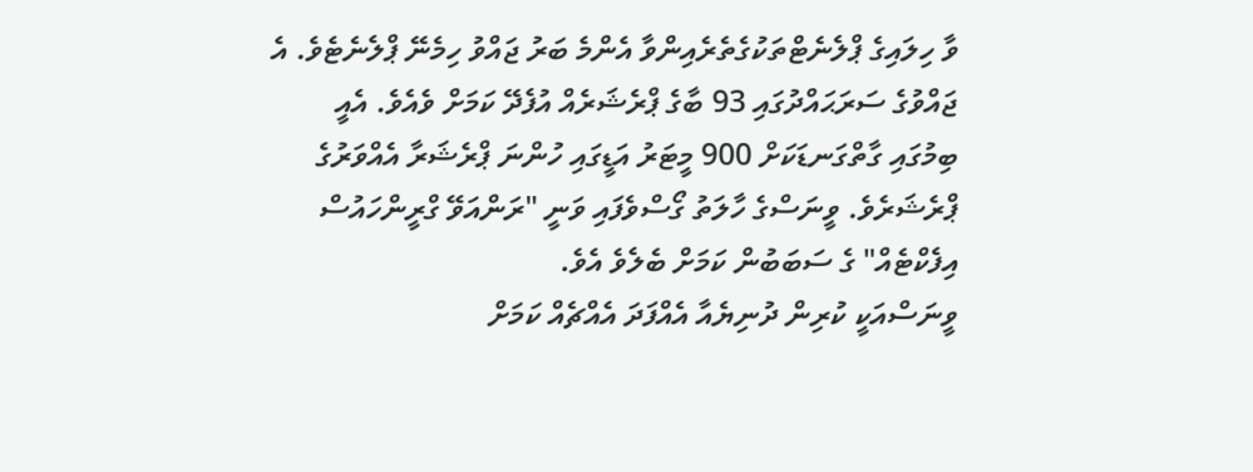ވާ ހިލައިގެ ޕްލެނެޓްތަކުގެތެރެއިންވާ އެންމެ ބަރު ޖައްވު ހިމެނޭ ޕްލެނެޓެވެ. އެ ޖައްވުގެ ސަރަޙައްދުގައި 93 ބާގެ ޕްރެޝަރެއް އުފެދޭ ކަމަށް ވެއެވެ. އެއީ ބިމުގައި ގާތްގަނޑަކަށް 900 މީޓަރު އަޑީގައި ހުންނަ ޕްރެޝަރާ އެއްވަރުގެ ޕްރެޝަރެވެ. ވީނަސްގެ ހާލަތު ގޯސްވެފައި ވަނީ "ރަންއަވޭ ގްރީންހައުސް އިފެކްޓެއް" ގެ ސަބަބުން ކަމަށް ބެލެވެ އެވެ.
ވީނަސްއަކީ ކުރިން ދުނިޔެއާ އެއްފަދަ އެއްޗެއް ކަމަށް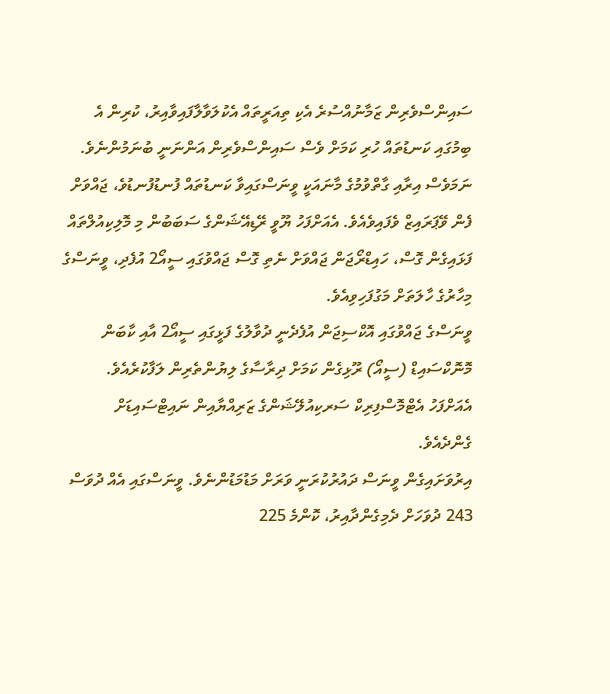ސައިންސްވެރިން ޒަމާނުއްސުރެ އެކި ތިއަރީތައް އެކުލަވާލާފައިވާއިރު، ކުރިން އެ ބިމުގައި ކަނޑުތައް ހުރި ކަމަށް ވެސް ސައިންސްވެރިން އަންނަނީ ބުނަމުންނެވެ. ނަމަވެސް އިރާއި ގާތްވުމުގެ މާނައަކީ ވީނަސްގައިވާ ކަނޑުތައް ފުނޑުފުނޑުވެ، ޖައްވަށް ފެން ވޭޕަރައިޒް ވެފައިވެއެވެ. އެއަށްފަހު ޔޫވީ ރޭޑިއޭޝަންގެ ސަބަބުން މި މޮލިކިއުލްތައް ފަޅައިގެން ގޮސް، ހައިޑްރޯޖަން ޖައްވަށް ނެތި ގޮސް ޖައްވުގައި ސީއޯ2 އުފެދި، ވީނަސްގެ މިހާރުގެ ހާލަތަށް މަގުފަހިވިއެވެ.
ވީނަސްގެ ޖައްވުގައި އޮކްސިޖަން އުފެދެނީ ދުވާލުގެ ފަޅީގައި ސީއޯ2 އާއި ކާބަން މޮނޮކްސައިޑް (ސީއޯ) ރޫޅިގެން ކަމަށް ދިރާސާގެ ލިޔުންތެރިން ލަފާކުރެއެވެ. އެއަށްފަހު އެޓްމޮސްފިރިކް ސަރކިއުލޭޝަންގެ ޒަރިއްޔާއިން ނައިޓްސައިޑަށް ގެންދެއެވެ.
އިރުވަށައިގެން ވީނަސް ދައުރުކުރަނީ ވަރަށް މަޑުމަޑުންނެވެ. ވީނަސްގައި އެއް ދުވަސް 243 ދުވަހަށް ދެމިގެންދާއިރު، ކޮންމެ 225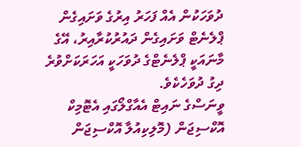ދުވަހަކުން އެއް ފަހަރު އިރުގެ ވަށައިގެން ޕްލެނެޓް ވަށައިގެން ދައުރުކުރާއިރު، އޭގެ މާނައަކީ ޕްލެނެޓްގެ ދުވަހަކީ އަހަރަކަށްވުރެ ދިގު ދުވަހެކެވެ.
ވީނަސްގެ ނައިޓް އެއާގްލޯގައި އެޓޮމިކް އޮކްސިޖަން (މޮލިކިއުލާ އޮކްސިޖަން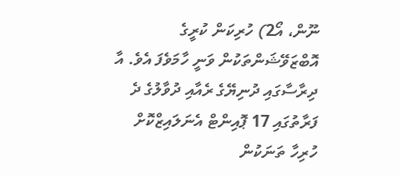ނޫން، އޯ2) ހުރިކަން ކުރީގެ އޮބްޒަވޭޝަންތަކުން ވަނީ ހާމަވެފަ އެވެ. އާ ދިރާސާގައި ދުނިޔޭގެ ރެއާއި ދުވާލުގެ ދެ ފަރާތުގައި 17 ޕޮއިންޓް އެނަލައިޒްކޮށް ހުރިހާ ތަނަކުން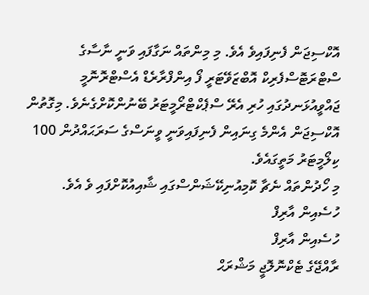އޮކްސިޖަން ފެނިފައިވެ އެވެ. މި މިންތައް ނަގާފައި ވަނީ ނާސާގެ ސްޓްރަޓޮސްފެރިކް އޮބްޒަވޭޓަރީ ފޯ އިންފްރާރެޑް އެސްޓްރޮނޮމީ ޖައްވީއުޅަނދުގައި ހުރި އެރޭ ސްޕެކްޓްރޯމީޓަރު ބޭނުންކޮށްގެނެވެ. މިގޮތުން އޮކްސިޖަން އެންމެ ގިނައިން ފެނިފައިވަނީ ވީނަސްގެ ސަރަޙައްދުން 100 ކިލޯމީޓަރު މަތީގައެވެ.
މި ހޯދުންތައް ނެޗާ ކޮމިއުނިކޭޝަންސްގައި ޝާއިއުކޮށްފައި ވެ އެވެ.
ހުސެއިން އާރިފް
ހުސެއިން އާރިފް
ރާއްޖޭގެ ޓެކްނޮލޮޖީ މަޝްރަޙް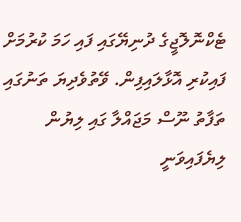ޓެކްނޮލޮޖީގެ ދުނިޔޭގައި ފައި ހަމަ ކުރުމަށް ފައިކުރި އޮޅާލައިފިން. ވޭތުވެދިޔަ ތަނުގައި ތަފާތު ނޫސް މަޖައްލާ ގައި ލިޔުން ލިޔެފައިވަނީ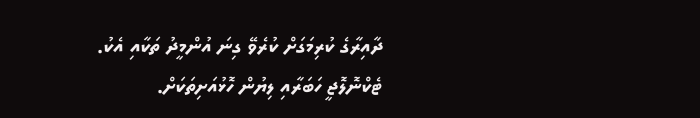ދާއިރާގެ ކުރިމަގަށް ކުރެވޭ ގިނަ އުންމީދު ތަކާއި އެކު.
ޓެކްނޮލޮޖީ ހަބަރާއި ލިޔުން ހޮޅުއަށިތަކަށް.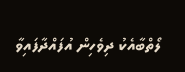ލޯތްބާއެކު ދިވެހިން އުފައްދާފައިވާ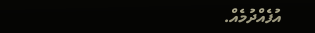އުފެއްދުމެއް.